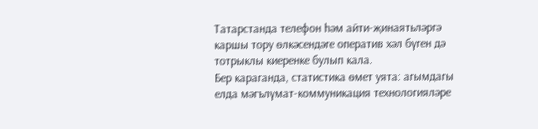Татарстанда телефон һәм айти-җинаятьләргә каршы тору өлкәсендәге оператив хәл бүген дә тотрыклы киеренке булып кала.
Бер караганда, статистика өмет уята: агымдагы елда мәгълүмат-коммуникация технологияләре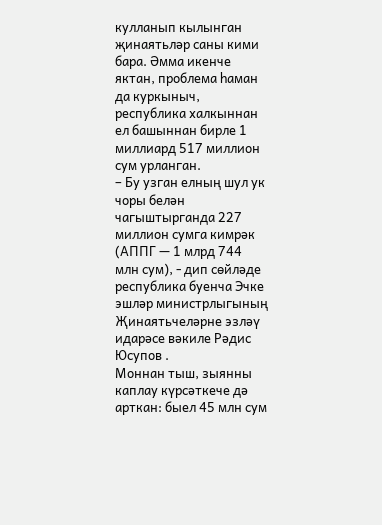кулланып кылынган җинаятьләр саны кими бара. Әмма икенче яктан, проблема һаман да куркыныч, республика халкыннан ел башыннан бирле 1 миллиард 517 миллион сум урланган.
– Бу узган елның шул ук чоры белән чагыштырганда 227 миллион сумга кимрәк (АППГ — 1 млрд 744 млн сум), - дип сөйләде республика буенча Эчке эшләр министрлыгының Җинаятьчеләрне эзләү идарәсе вәкиле Рәдис Юсупов .
Моннан тыш, зыянны каплау күрсәткече дә арткан: быел 45 млн сум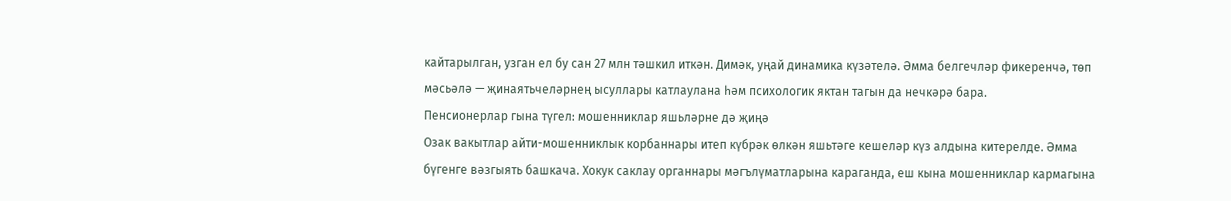кайтарылган, узган ел бу сан 27 млн тәшкил иткән. Димәк, уңай динамика күзәтелә. Әмма белгечләр фикеренчә, төп мәсьәлә — җинаятьчеләрнең ысуллары катлаулана һәм психологик яктан тагын да нечкәрә бара.
Пенсионерлар гына түгел: мошенниклар яшьләрне дә җиңә
Озак вакытлар айти-мошенниклык корбаннары итеп күбрәк өлкән яшьтәге кешеләр күз алдына китерелде. Әмма бүгенге вәзгыять башкача. Хокук саклау органнары мәгълүматларына караганда, еш кына мошенниклар кармагына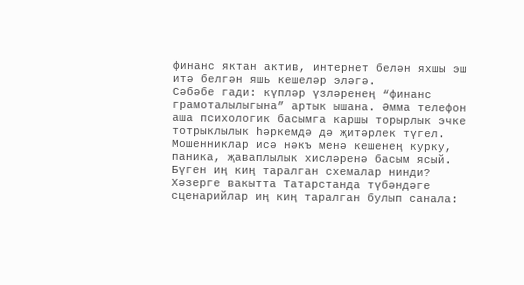финанс яктан актив, интернет белән яхшы эш итә белгән яшь кешеләр эләгә.
Сәбәбе гади: күпләр үзләренең “финанс грамоталылыгына” артык ышана. Әмма телефон аша психологик басымга каршы торырлык эчке тотрыклылык һәркемдә дә җитәрлек түгел. Мошенниклар исә нәкъ менә кешенең курку, паника, җаваплылык хисләренә басым ясый.
Бүген иң киң таралган схемалар нинди?
Хәзерге вакытта Татарстанда түбәндәге сценарийлар иң киң таралган булып санала: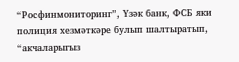“Росфинмониторинг”, Үзәк банк, ФСБ яки полиция хезмәткәре булып шалтыратып, “акчаларыгыз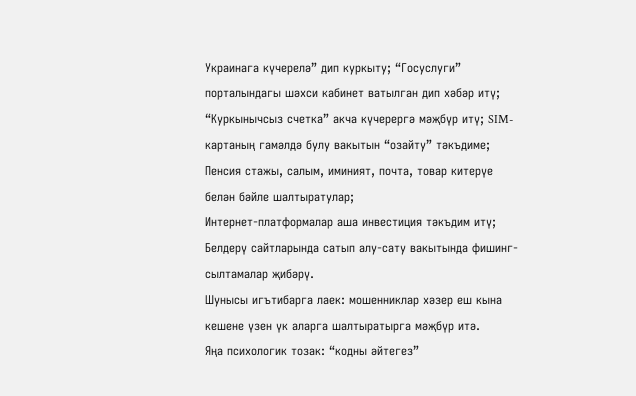Украинага күчерелә” дип куркыту; “Госуслуги” порталындагы шәхси кабинет ватылган дип хәбәр итү; “Куркынычсыз счетка” акча күчерергә мәҗбүр итү; SIM-картаның гамәлдә булу вакытын “озайту” тәкъдиме; Пенсия стажы, салым, иминият, почта, товар китерүе белән бәйле шалтыратулар;
Интернет-платформалар аша инвестиция тәкъдим итү; Белдерү сайтларында сатып алу-сату вакытында фишинг-сылтамалар җибәрү.
Шунысы игътибарга лаек: мошенниклар хәзер еш кына кешене үзен үк аларга шалтыратырга мәҗбүр итә.
Яңа психологик тозак: “кодны әйтегез”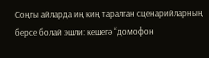Соңгы айларда иң киң таралган сценарийларның берсе болай эшли: кешегә “домофон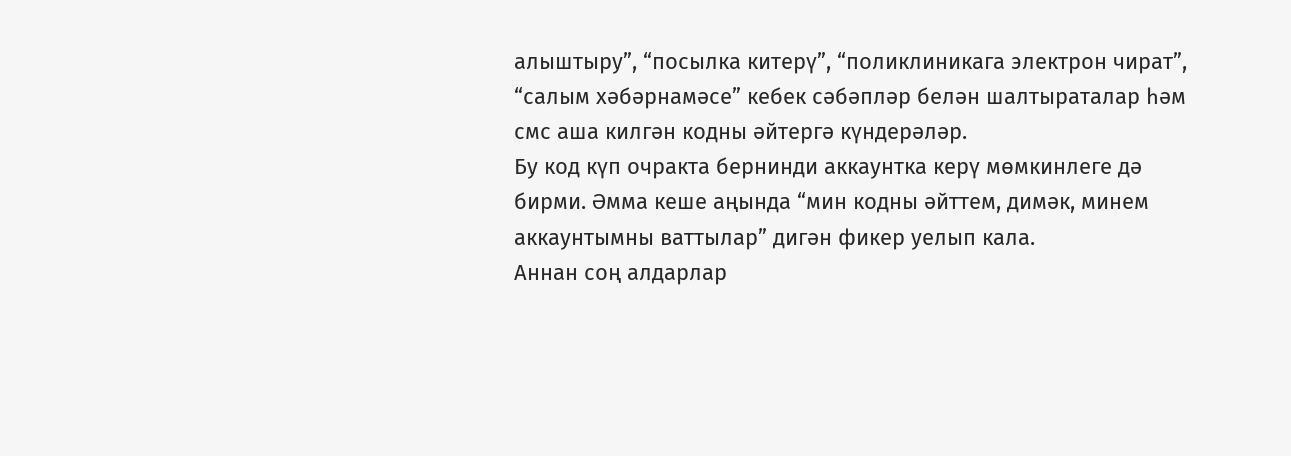алыштыру”, “посылка китерү”, “поликлиникага электрон чират”, “салым хәбәрнамәсе” кебек сәбәпләр белән шалтыраталар һәм смс аша килгән кодны әйтергә күндерәләр.
Бу код күп очракта бернинди аккаунтка керү мөмкинлеге дә бирми. Әмма кеше аңында “мин кодны әйттем, димәк, минем аккаунтымны ваттылар” дигән фикер уелып кала.
Аннан соң алдарлар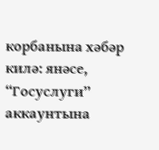корбанына хәбәр килә: янәсе, “Госуслуги” аккаунтына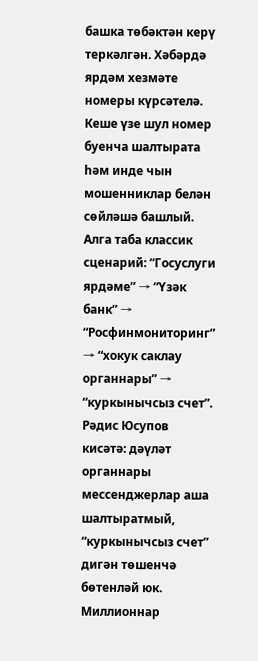башка төбәктән керү теркәлгән. Хәбәрдә ярдәм хезмәте номеры күрсәтелә. Кеше үзе шул номер буенча шалтырата һәм инде чын мошенниклар белән сөйләшә башлый.
Алга таба классик сценарий: “Госуслуги ярдәме” → “Үзәк банк” → “Росфинмониторинг” → “хокук саклау органнары” → “куркынычсыз счет”. Рәдис Юсупов кисәтә: дәүләт органнары мессенджерлар аша шалтыратмый, “куркынычсыз счет” дигән төшенчә бөтенләй юк.
Миллионнар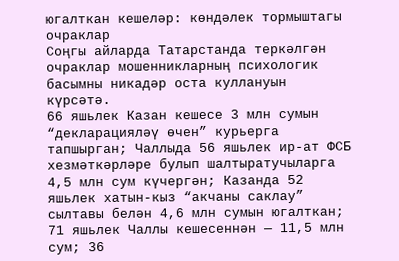югалткан кешеләр: көндәлек тормыштагы очраклар
Соңгы айларда Татарстанда теркәлгән очраклар мошенникларның психологик басымны никадәр оста куллануын күрсәтә.
66 яшьлек Казан кешесе 3 млн сумын “декларацияләү өчен” курьерга тапшырган; Чаллыда 56 яшьлек ир-ат ФСБ хезмәткәрләре булып шалтыратучыларга 4,5 млн сум күчергән; Казанда 52 яшьлек хатын-кыз “акчаны саклау” сылтавы белән 4,6 млн сумын югалткан; 71 яшьлек Чаллы кешесеннән — 11,5 млн сум; 36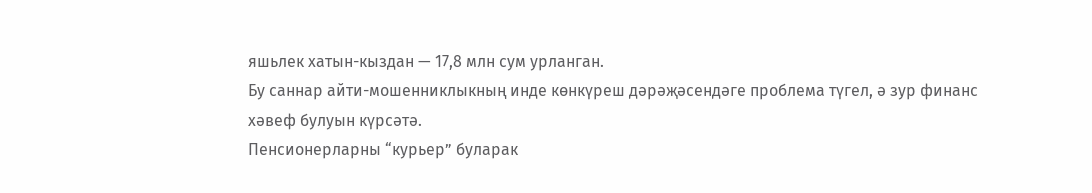яшьлек хатын-кыздан — 17,8 млн сум урланган.
Бу саннар айти-мошенниклыкның инде көнкүреш дәрәҗәсендәге проблема түгел, ә зур финанс хәвеф булуын күрсәтә.
Пенсионерларны “курьер” буларак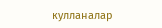кулланалар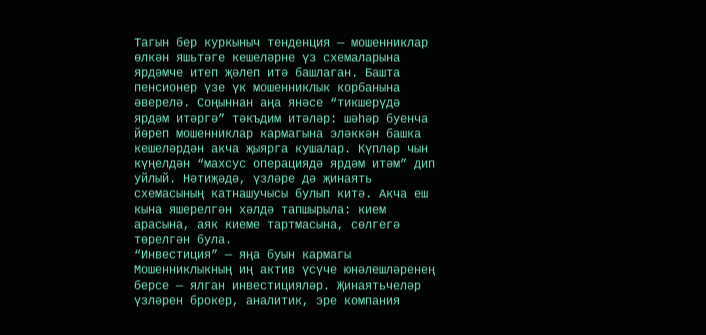Тагын бер куркыныч тенденция — мошенниклар өлкән яшьтәге кешеләрне үз схемаларына ярдәмче итеп җәлеп итә башлаган. Башта пенсионер үзе үк мошенниклык корбанына әверелә. Соңыннан аңа янәсе “тикшерүдә ярдәм итәргә” тәкъдим итәләр: шәһәр буенча йөреп мошенниклар кармагына эләккән башка кешеләрдән акча җыярга кушалар. Күпләр чын күңелдән “махсус операциядә ярдәм итәм” дип уйлый. Нәтиҗәдә, үзләре дә җинаять схемасының катнашучысы булып китә. Акча еш кына яшерелгән хәлдә тапшырыла: кием арасына, аяк киеме тартмасына, сөлгегә төрелгән була.
“Инвестиция” — яңа буын кармагы Мошенниклыкның иң актив үсүче юнәлешләренең берсе — ялган инвестицияләр. Җинаятьчеләр үзләрен брокер, аналитик, эре компания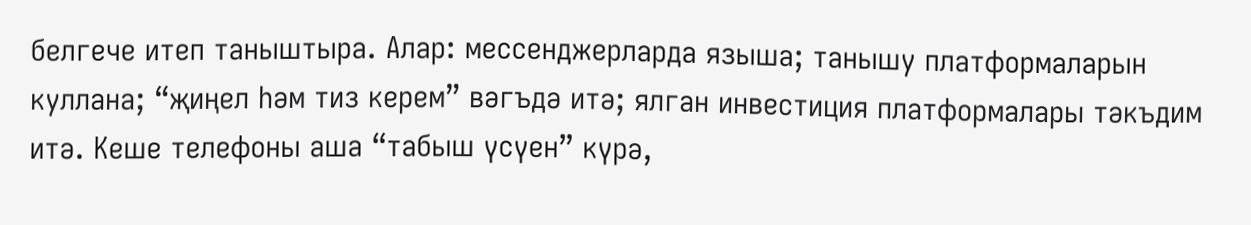белгече итеп таныштыра. Алар: мессенджерларда языша; танышу платформаларын куллана; “җиңел һәм тиз керем” вәгъдә итә; ялган инвестиция платформалары тәкъдим итә. Кеше телефоны аша “табыш үсүен” күрә,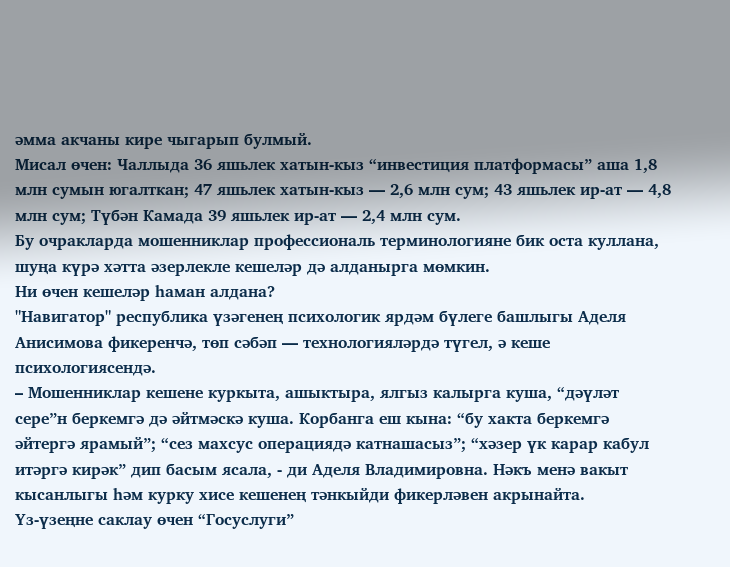әмма акчаны кире чыгарып булмый.
Мисал өчен: Чаллыда 36 яшьлек хатын-кыз “инвестиция платформасы” аша 1,8 млн сумын югалткан; 47 яшьлек хатын-кыз — 2,6 млн сум; 43 яшьлек ир-ат — 4,8 млн сум; Түбән Камада 39 яшьлек ир-ат — 2,4 млн сум.
Бу очракларда мошенниклар профессиональ терминологияне бик оста куллана, шуңа күрә хәтта әзерлекле кешеләр дә алданырга мөмкин.
Ни өчен кешеләр һаман алдана?
"Навигатор" республика үзәгенең психологик ярдәм бүлеге башлыгы Аделя Анисимова фикеренчә, төп сәбәп — технологияләрдә түгел, ә кеше психологиясендә.
– Мошенниклар кешене куркыта, ашыктыра, ялгыз калырга куша, “дәүләт сере”н беркемгә дә әйтмәскә куша. Корбанга еш кына: “бу хакта беркемгә әйтергә ярамый”; “сез махсус операциядә катнашасыз”; “хәзер үк карар кабул итәргә кирәк” дип басым ясала, - ди Аделя Владимировна. Нәкъ менә вакыт кысанлыгы һәм курку хисе кешенең тәнкыйди фикерләвен акрынайта.
Үз-үзеңне саклау өчен “Госуслуги”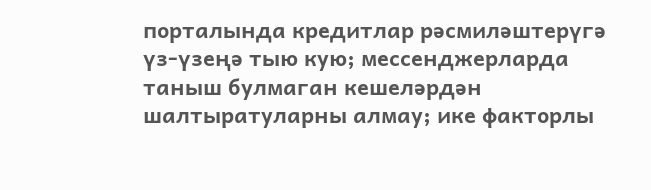порталында кредитлар рәсмиләштерүгә үз-үзеңә тыю кую; мессенджерларда таныш булмаган кешеләрдән шалтыратуларны алмау; ике факторлы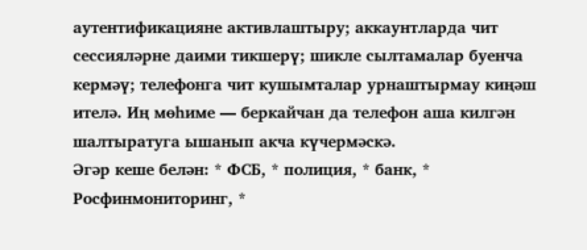аутентификацияне активлаштыру; аккаунтларда чит сессияләрне даими тикшерү; шикле сылтамалар буенча кермәү; телефонга чит кушымталар урнаштырмау киңәш ителә. Иң мөһиме — беркайчан да телефон аша килгән шалтыратуга ышанып акча күчермәскә.
Әгәр кеше белән: * ФСБ, * полиция, * банк, * Росфинмониторинг, *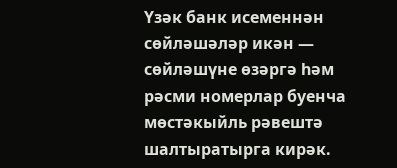Үзәк банк исеменнән сөйләшәләр икән — сөйләшүне өзәргә һәм рәсми номерлар буенча мөстәкыйль рәвештә шалтыратырга кирәк.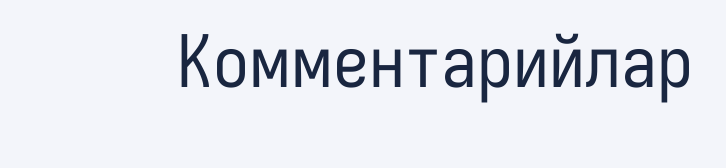Комментарийлар